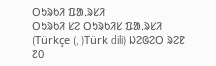ᱛᱩᱨᱠᱤ ᱯᱟᱹᱨᱥᱤ
ᱛᱩᱨᱠᱤ ᱥᱮ ᱛᱩᱨᱠᱤᱥ ᱯᱟᱹᱨᱥᱤ (Türkçe (, )Türk dili) ᱡᱮᱜᱮᱛ ᱨᱮᱱ ᱗᱐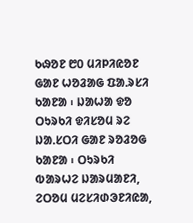ᱠᱷᱚᱱ ᱘᱐ ᱢᱤᱞᱤᱭᱚᱱ ᱜᱟᱱ ᱦᱚᱲᱟᱜ ᱯᱟᱹᱨᱥᱤ ᱠᱟᱱᱟ ᱾ ᱡᱟᱦᱟ ᱫᱚ ᱛᱩᱨᱠᱤ ᱫᱤᱥᱚᱢ ᱨᱮ ᱡᱟᱹᱥᱛᱤ ᱜᱟᱱ ᱨᱚᱲᱚᱜ ᱠᱟᱱᱟ ᱾ ᱛᱩᱨᱠᱤ ᱵᱟᱨᱦᱮ ᱡᱟᱨᱢᱟᱱᱤ, ᱮᱛᱚᱢ ᱢᱮᱥᱤᱰᱳᱱᱤᱭᱟ,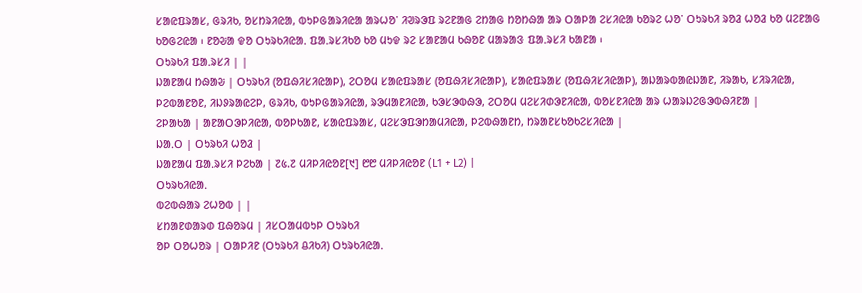ᱥᱟᱭᱯᱨᱟᱥ, ᱜᱨᱤᱠ, ᱚᱥᱴᱨᱤᱭᱟ, ᱵᱩᱞᱜᱟᱨᱤᱭᱟ ᱟᱨᱦᱚᱸ ᱤᱣᱨᱳᱯ ᱨᱮᱱᱟᱜ ᱮᱴᱟᱜ ᱴᱚᱴᱷᱟ ᱟᱨ ᱛᱟᱞᱟ ᱮᱥᱤᱭᱟ ᱠᱚᱨᱮ ᱦᱚᱸ ᱛᱩᱨᱠᱤ ᱨᱚᱲ ᱦᱚᱲ ᱠᱚ ᱢᱮᱱᱟᱜ ᱠᱚᱜᱮᱭᱟ ᱾ ᱱᱚᱶᱟ ᱫᱚ ᱛᱩᱨᱠᱤᱭᱟᱹ ᱯᱟᱹᱨᱥᱤᱠᱚ ᱠᱚ ᱢᱩᱫ ᱨᱮ ᱥᱟᱱᱟᱢ ᱠᱷᱚᱱ ᱢᱟᱨᱟᱝ ᱯᱟᱹᱨᱥᱤ ᱠᱟᱱᱟ ᱾
ᱛᱩᱨᱠᱤ ᱯᱟᱹᱨᱥᱤ | |
ᱡᱟᱱᱟᱢ ᱴᱷᱟᱶ | ᱛᱩᱨᱠᱤ (ᱚᱯᱷᱤᱥᱤᱭᱟᱞ), ᱮᱛᱚᱢ ᱥᱟᱭᱯᱨᱟᱥ (ᱚᱯᱷᱤᱥᱤᱭᱟᱞ), ᱥᱟᱭᱯᱨᱟᱥ (ᱚᱯᱷᱤᱥᱤᱭᱟᱞ), ᱟᱡᱟᱨᱵᱟᱭᱡᱟᱱ, ᱤᱨᱟᱠ, ᱥᱤᱨᱤᱭᱟ, ᱞᱮᱵᱟᱱᱚᱱ, ᱤᱡᱽᱨᱟᱭᱮᱞ, ᱜᱨᱤᱠ, ᱵᱩᱞᱜᱟᱨᱤᱭᱟ, ᱨᱳᱢᱟᱱᱤᱭᱟ, ᱠᱳᱥᱳᱵᱷᱳ, ᱮᱛᱚᱢ ᱢᱮᱥᱤᱰᱳᱱᱤᱭᱟ, ᱵᱚᱥᱱᱤᱭᱟ ᱟᱨ ᱦᱟᱨᱡᱮᱜᱳᱵᱷᱤᱱᱟ |
ᱮᱞᱟᱠᱟ | ᱟᱱᱟᱛᱳᱞᱤᱭᱟ, ᱵᱚᱞᱠᱟᱱ, ᱥᱟᱭᱯᱨᱟᱥ, ᱢᱮᱥᱳᱯᱳᱴᱟᱢᱤᱭᱟ, ᱞᱮᱵᱷᱟᱱᱴ, ᱴᱨᱟᱱᱥᱠᱚᱠᱮᱥᱤᱭᱟ |
ᱡᱟᱹᱛ | ᱛᱩᱨᱠᱤ ᱦᱚᱲ |
ᱡᱟᱱᱟᱢ ᱯᱟᱹᱨᱥᱤ ᱞᱮᱠᱟ | ᱗᱕.᱗ ᱢᱤᱞᱤᱭᱚᱱ[᱑] ᱘᱘ ᱢᱤᱞᱤᱭᱚᱱ (L1 + L2) |
ᱛᱩᱨᱠᱤᱭᱟᱹ
ᱵᱮᱵᱷᱟᱨ ᱮᱦᱚᱵ | |
ᱥᱴᱟᱱᱰᱟᱨᱰ ᱯᱷᱚᱨᱢ | ᱤᱥᱛᱟᱢᱵᱩᱞ ᱛᱩᱨᱠᱤ
ᱚᱞ ᱛᱚᱦᱚᱨ | ᱛᱟᱞᱤᱱ (ᱛᱩᱨᱠᱤ ᱪᱤᱠᱤ) ᱛᱩᱨᱠᱤᱭᱟᱹ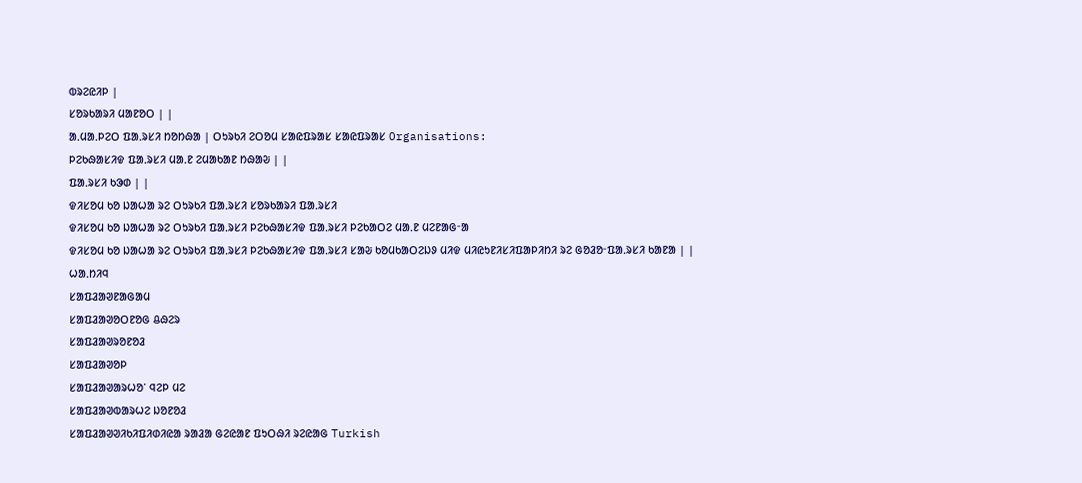ᱵᱨᱮᱭᱤᱞ |
ᱥᱚᱨᱠᱟᱨᱤ ᱢᱟᱱᱚᱛ | |
ᱟᱹᱢᱟᱹᱞᱮᱛ ᱯᱟᱹᱨᱥᱤ ᱴᱚᱴᱷᱟ | ᱛᱩᱨᱠᱤ ᱮᱛᱚᱢ ᱥᱟᱭᱯᱨᱟᱥ ᱥᱟᱭᱯᱨᱟᱥ Organisations:
ᱞᱮᱠᱷᱟᱥᱤᱫ ᱯᱟᱹᱨᱥᱤ ᱢᱟᱹᱱ ᱮᱢᱟᱠᱟᱱ ᱴᱷᱟᱶ | |
ᱯᱟᱹᱨᱥᱤ ᱠᱳᱰ | |
ᱫᱤᱥᱚᱢ ᱠᱚ ᱡᱟᱦᱟ ᱨᱮ ᱛᱩᱨᱠᱤ ᱯᱟᱹᱨᱥᱤ ᱥᱚᱨᱠᱟᱨᱤ ᱯᱟᱹᱨᱥᱤ
ᱫᱤᱥᱚᱢ ᱠᱚ ᱡᱟᱦᱟ ᱨᱮ ᱛᱩᱨᱠᱤ ᱯᱟᱹᱨᱥᱤ ᱞᱮᱠᱷᱟᱥᱤᱫ ᱯᱟᱹᱨᱥᱤ ᱞᱮᱠᱟᱛᱮ ᱢᱟᱹᱱ ᱢᱮᱱᱟᱜᱼᱟ
ᱫᱤᱥᱚᱢ ᱠᱚ ᱡᱟᱦᱟ ᱨᱮ ᱛᱩᱨᱠᱤ ᱯᱟᱹᱨᱥᱤ ᱞᱮᱠᱷᱟᱥᱤᱫ ᱯᱟᱹᱨᱥᱤ ᱥᱟᱶ ᱠᱚᱢᱠᱟᱛᱮᱡᱽ ᱢᱤᱫ ᱢᱤᱭᱩᱱᱤᱥᱤᱯᱟᱞᱤᱴᱤ ᱨᱮ ᱜᱚᱲᱚᱼᱯᱟᱹᱨᱥᱤ ᱠᱟᱱᱟ | |
ᱦᱟᱹᱴᱤᱧ
ᱥᱟᱯᱲᱟᱣᱱᱟᱜᱟᱢ
ᱥᱟᱯᱲᱟᱣᱚᱛᱱᱚᱜ ᱪᱷᱮᱨ
ᱥᱟᱯᱲᱟᱣᱨᱚᱱᱚᱲ
ᱥᱟᱯᱲᱟᱣᱚᱞ
ᱥᱟᱯᱲᱟᱣᱟᱨᱦᱚᱸ ᱧᱮᱞ ᱢᱮ
ᱥᱟᱯᱲᱟᱣᱵᱟᱨᱦᱮ ᱡᱚᱱᱚᱲ
ᱥᱟᱯᱲᱟᱣᱣᱤᱠᱤᱯᱤᱰᱤᱭᱟ ᱨᱟᱲᱟ ᱜᱮᱭᱟᱱ ᱯᱩᱛᱷᱤ ᱨᱮᱭᱟᱜ Turkish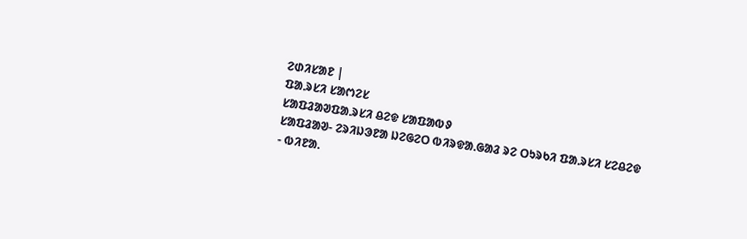ᱮᱰᱤᱥᱟᱱ |
ᱯᱟᱹᱨᱥᱤ ᱥᱟᱬᱮᱥ
ᱥᱟᱯᱲᱟᱣᱯᱟᱹᱨᱥᱤ ᱪᱮᱫ ᱥᱟᱯᱟᱵᱽ
ᱥᱟᱯᱲᱟᱣ- ᱮᱨᱤᱡᱳᱱᱟ ᱡᱮᱜᱮᱛ ᱵᱤᱨᱫᱟᱹᱜᱟᱲ ᱨᱮ ᱛᱩᱨᱠᱤ ᱯᱟᱹᱨᱥᱤ ᱥᱮᱪᱮᱫ
- ᱵᱤᱱᱟᱹ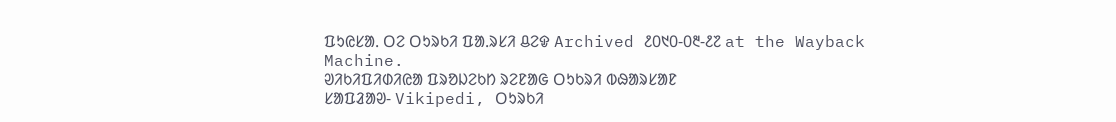ᱯᱩᱭᱥᱟᱹ ᱛᱮ ᱛᱩᱨᱠᱤ ᱯᱟᱹᱨᱥᱤ ᱪᱮᱫ Archived ᱒᱐᱑᱐-᱐᱓-᱒᱗ at the Wayback Machine.
ᱣᱤᱠᱤᱯᱤᱰᱤᱭᱟ ᱯᱨᱚᱡᱮᱠᱴ ᱨᱮᱱᱟᱜ ᱛᱩᱠᱨᱤ ᱵᱷᱟᱨᱥᱟᱱ
ᱥᱟᱯᱲᱟᱣ- Vikipedi, ᱛᱩᱨᱠᱤ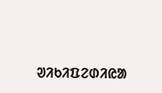ᱣᱤᱠᱤᱯᱮᱰᱤᱭᱟ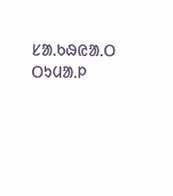ᱥᱟᱹᱠᱷᱭᱟᱹᱛ
ᱛᱩᱢᱟᱹᱞ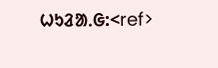ᱦᱩᱲᱟᱹᱜ:<ref>